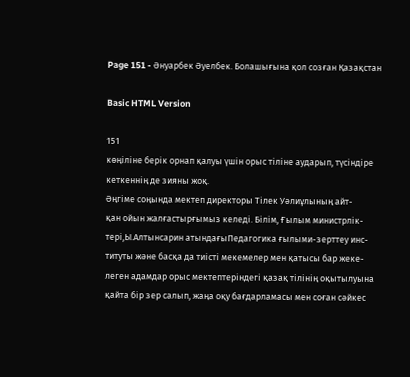Page 151 - Әнуарбек Әуелбек. Болашығына қол созған Қазақстан

Basic HTML Version

151
көңіліне берік орнап қалуы үшін орыс тіліне аударып, түсіндіре
кеткеннің де зияны жоқ.
Əңгіме соңында мектеп директоры Тілек Уəлиұлының айт-
қан ойын жалғастырғымыз келеді. Білім, Ғылым министрлік-
тері,Ы.Алтынсарин атындағыПедагогика ғылыми-зерттеу инс-
титуты жəне басқа да тиісті мекемелер мен қатысы бар жеке-
леген адамдар орыс мектептеріндегі қазақ тілінің оқытылуына
қайта бір зер салып, жаңа оқу бағдарламасы мен соған сəйкес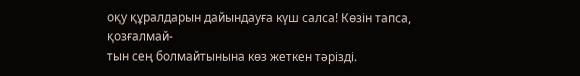оқу құралдарын дайындауға күш салса! Көзін тапса, қозғалмай-
тын сең болмайтынына көз жеткен тəрізді.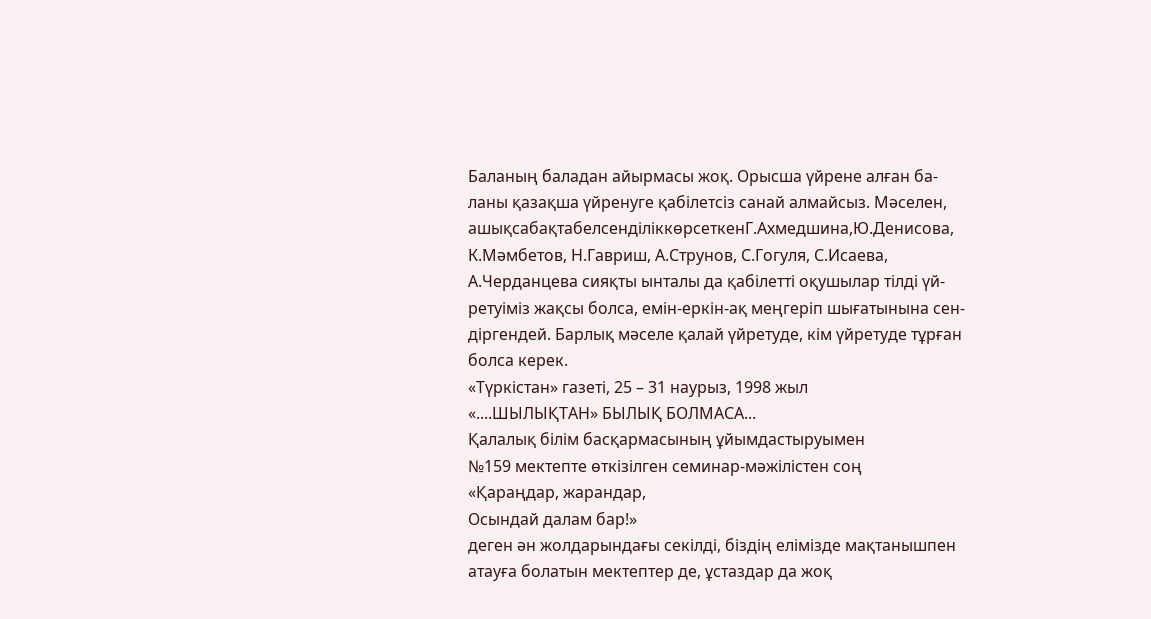Баланың баладан айырмасы жоқ. Орысша үйрене алған ба-
ланы қазақша үйренуге қабілетсіз санай алмайсыз. Мəселен,
ашықсабақтабелсенділіккөрсеткенГ.Ахмедшина,Ю.Денисова,
К.Мəмбетов, Н.Гавриш, А.Струнов, С.Гогуля, С.Исаева,
А.Черданцева сияқты ынталы да қабілетті оқушылар тілді үй-
ретуіміз жақсы болса, емін-еркін-ақ меңгеріп шығатынына сен-
діргендей. Барлық мəселе қалай үйретуде, кім үйретуде тұрған
болса керек.
«Түркістан» газеті, 25 – 31 наурыз, 1998 жыл
«....ШЫЛЫҚТАН» БЫЛЫҚ БОЛМАСА...
Қалалық білім басқармасының ұйымдастыруымен
№159 мектепте өткізілген семинар-мəжілістен соң
«Қараңдар, жарандар,
Осындай далам бар!»
деген əн жолдарындағы секілді, біздің елімізде мақтанышпен
атауға болатын мектептер де, ұстаздар да жоқ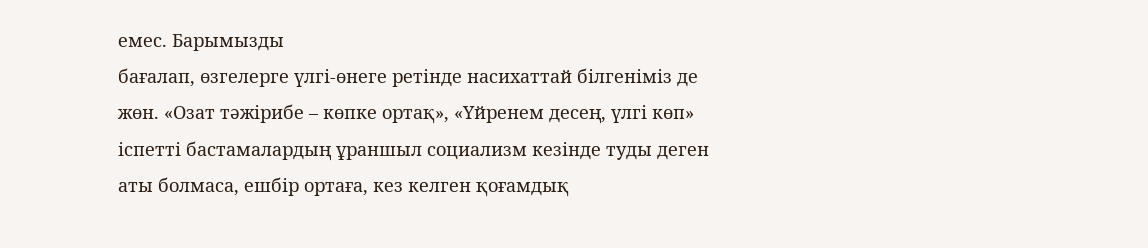емес. Барымызды
бағалап, өзгелерге үлгі-өнеге ретінде насихаттай білгеніміз де
жөн. «Озат тəжірибе – көпке ортақ», «Үйренем десең, үлгі көп»
іспетті бастамалардың ұраншыл социализм кезінде туды деген
аты болмаса, ешбір ортаға, кез келген қоғамдық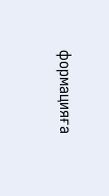формацияға